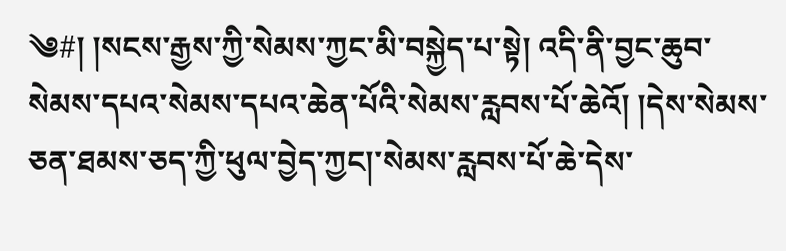༄#། །སངས་རྒྱས་ཀྱི་སེམས་ཀྱང་མི་བསྐྱེད་པ་སྟེ། འདི་ནི་བྱང་ཆུབ་སེམས་དཔའ་སེམས་དཔའ་ཆེན་པོའི་སེམས་རླབས་པོ་ཆེའོ། །དེས་སེམས་ཅན་ཐམས་ཅད་ཀྱི་ཕུལ་བྱེད་ཀྱང།་སེམས་རླབས་པོ་ཆེ་དེས་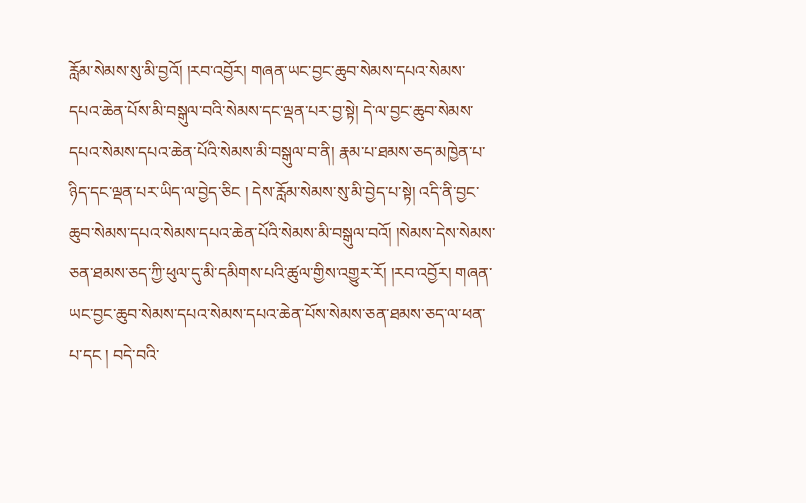རློམ་སེམས་སུ་མི་བྱའོ། །རབ་འབྱོར། གཞན་ཡང་བྱང་ཆུབ་སེམས་དཔའ་སེམས་དཔའ་ཆེན་པོས་མི་བསྒུལ་བའི་སེམས་དང་ལྡན་པར་བྱ་སྟེ། དེ་ལ་བྱང་ཆུབ་སེམས་དཔའ་སེམས་དཔའ་ཆེན་པོའི་སེམས་མི་བསྒུལ་བ་ནི། རྣམ་པ་ཐམས་ཅད་མཁྱེན་པ་ཉིད་དང་ལྡན་པར་ཡིད་ལ་བྱེད་ཅིང ། དེས་རློམ་སེམས་སུ་མི་བྱེད་པ་སྟེ། འདི་ནི་བྱང་ཆུབ་སེམས་དཔའ་སེམས་དཔའ་ཆེན་པོའི་སེམས་མི་བསྒུལ་བའོ། །སེམས་དེས་སེམས་ཅན་ཐམས་ཅད་ཀྱི་ཕུལ་དུ་མི་དམིགས་པའི་ཚུལ་གྱིས་འགྱུར་རོ། །རབ་འབྱོར། གཞན་ཡང་བྱང་ཆུབ་སེམས་དཔའ་སེམས་དཔའ་ཆེན་པོས་སེམས་ཅན་ཐམས་ཅད་ལ་ཕན་པ་དང ། བདེ་བའི་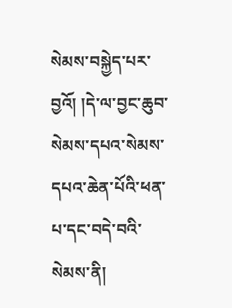སེམས་བསྐྱེད་པར་བྱའོ། །དེ་ལ་བྱང་ཆུབ་སེམས་དཔའ་སེམས་དཔའ་ཆེན་པོའི་ཕན་པ་དང་བདེ་བའི་སེམས་ནི།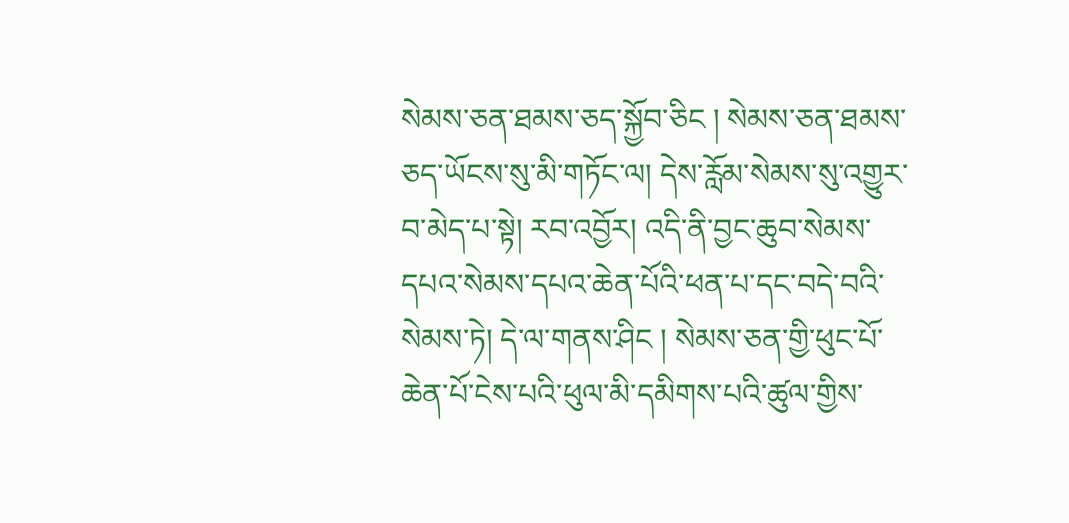སེམས་ཅན་ཐམས་ཅད་སྐྱོབ་ཅིང ། སེམས་ཅན་ཐམས་ཅད་ཡོངས་སུ་མི་གཏོང་ལ། དེས་རློམ་སེམས་སུ་འགྱུར་བ་མེད་པ་སྟེ། རབ་འབྱོར། འདི་ནི་བྱང་ཆུབ་སེམས་དཔའ་སེམས་དཔའ་ཆེན་པོའི་ཕན་པ་དང་བདེ་བའི་སེམས་ཏེ། དེ་ལ་གནས་ཤིང ། སེམས་ཅན་གྱི་ཕུང་པོ་ཆེན་པོ་ངེས་པའི་ཕུལ་མི་དམིགས་པའི་ཚུལ་གྱིས་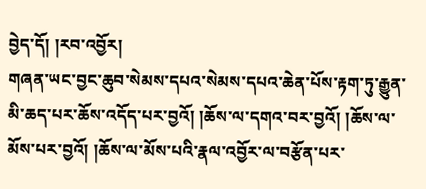བྱེད་དོ། །རབ་འབྱོར།
གཞན་ཡང་བྱང་ཆུབ་སེམས་དཔའ་སེམས་དཔའ་ཆེན་པོས་རྟག་ཏུ་རྒྱུན་མི་ཆད་པར་ཆོས་འདོད་པར་བྱའོ། །ཆོས་ལ་དགའ་བར་བྱའོ། །ཆོས་ལ་མོས་པར་བྱའོ། །ཆོས་ལ་མོས་པའི་རྣལ་འབྱོར་ལ་བརྩོན་པར་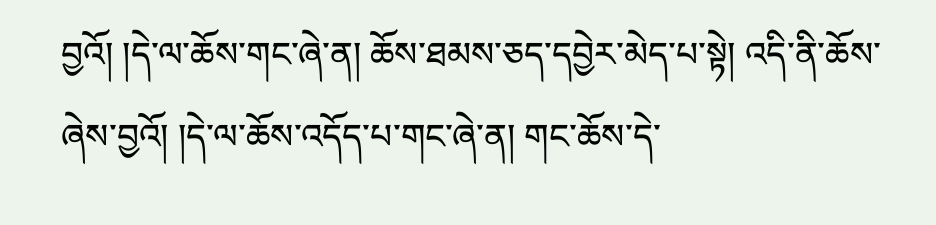བྱའོ། །དེ་ལ་ཆོས་གང་ཞེ་ན། ཆོས་ཐམས་ཅད་དབྱེར་མེད་པ་སྟེ། འདི་ནི་ཆོས་ཞེས་བྱའོ། །དེ་ལ་ཆོས་འདོད་པ་གང་ཞེ་ན། གང་ཆོས་དེ་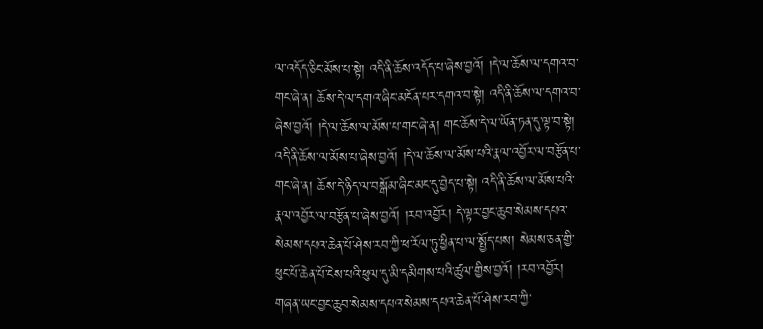ལ་འདོད་ཅིང་མོས་པ་སྟེ། འདི་ནི་ཆོས་འདོད་པ་ཞེས་བྱའོ། །དེ་ལ་ཆོས་ལ་དགའ་བ་གང་ཞེ་ན། ཆོས་དེ་ལ་དགའ་ཞིང་མངོན་པར་དགའ་བ་སྟེ། འདི་ནི་ཆོས་ལ་དགའ་བ་ཞེས་བྱའོ། །དེ་ལ་ཆོས་ལ་མོས་པ་གང་ཞེ་ན། གང་ཆོས་དེ་ལ་ཡོན་ཏན་དུ་ལྟ་བ་སྟེ། འདི་ནི་ཆོས་ལ་མོས་པ་ཞེས་བྱའོ། །དེ་ལ་ཆོས་ལ་མོས་པའི་རྣལ་འབྱོར་ལ་བརྩོན་པ་གང་ཞེ་ན། ཆོས་དེ་ཉིད་ལ་བསྒོམ་ཞིང་མང་དུ་བྱེད་པ་སྟེ། འདི་ནི་ཆོས་ལ་མོས་པའི་རྣལ་འབྱོར་ལ་བརྩོན་པ་ཞེས་བྱའོ། །རབ་འབྱོར། དེ་ལྟར་བྱང་ཆུབ་སེམས་དཔའ་སེམས་དཔའ་ཆེན་པོ་ཤེས་རབ་ཀྱི་ཕ་རོལ་ཏུ་ཕྱིན་པ་ལ་སྤྱོད་པས། སེམས་ཅན་གྱི་ཕུང་པོ་ཆེན་པོ་ངེས་པའི་ཕུལ་དུ་མི་དམིགས་པའི་ཚུལ་གྱིས་བྱའོ། །རབ་འབྱོར། གཞན་ཡང་བྱང་ཆུབ་སེམས་དཔའ་སེམས་དཔའ་ཆེན་པོ་ཤེས་རབ་ཀྱི་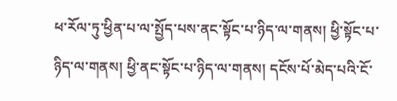ཕ་རོལ་ཏུ་ཕྱིན་པ་ལ་སྤྱོད་པས་ནང་སྟོང་པ་ཉིད་ལ་གནས། ཕྱི་སྟོང་པ་ཉིད་ལ་གནས། ཕྱི་ནང་སྟོང་པ་ཉིད་ལ་གནས། དངོས་པོ་མེད་པའི་ངོ་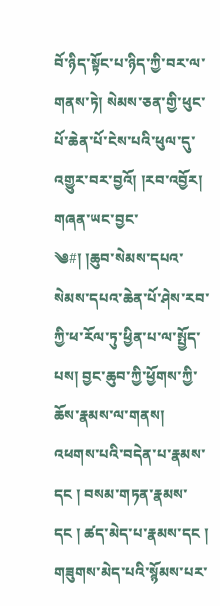བོ་ཉིད་སྟོང་པ་ཉིད་ཀྱི་བར་ལ་གནས་ཏེ། སེམས་ཅན་གྱི་ཕུང་པོ་ཆེན་པོ་ངེས་པའི་ཕུལ་དུ་འགྱུར་བར་བྱའོ། །རབ་འབྱོར། གཞན་ཡང་བྱང་
༄#། །ཆུབ་སེམས་དཔའ་སེམས་དཔའ་ཆེན་པོ་ཤེས་རབ་ཀྱི་ཕ་རོལ་ཏུ་ཕྱིན་པ་ལ་སྤྱོད་པས། བྱང་ཆུབ་ཀྱི་ཕྱོགས་ཀྱི་ཆོས་རྣམས་ལ་གནས། འཕགས་པའི་བདེན་པ་རྣམས་དང ། བསམ་གཏན་རྣམས་དང ། ཚད་མེད་པ་རྣམས་དང ། གཟུགས་མེད་པའི་སྙོམས་པར་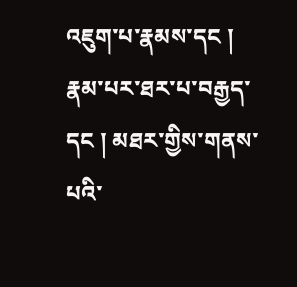འཇུག་པ་རྣམས་དང ། རྣམ་པར་ཐར་པ་བརྒྱད་དང ། མཐར་གྱིས་གནས་པའི་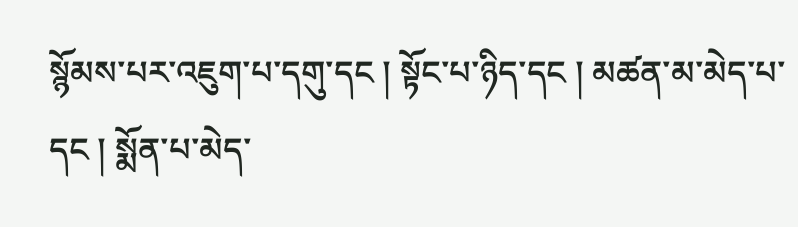སྙོམས་པར་འཇུག་པ་དགུ་དང ། སྟོང་པ་ཉིད་དང ། མཚན་མ་མེད་པ་དང ། སྨོན་པ་མེད་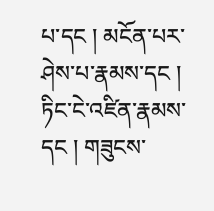པ་དང ། མངོན་པར་ཤེས་པ་རྣམས་དང ། ཏིང་ངེ་འཛིན་རྣམས་དང ། གཟུངས་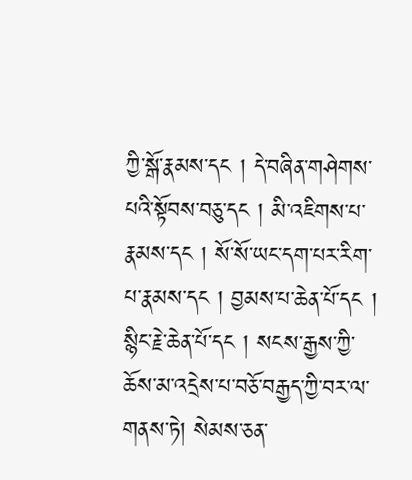ཀྱི་སྒོ་རྣམས་དང ། དེ་བཞིན་གཤེགས་པའི་སྟོབས་བཅུ་དང ། མི་འཇིགས་པ་རྣམས་དང ། སོ་སོ་ཡང་དག་པར་རིག་པ་རྣམས་དང ། བྱམས་པ་ཆེན་པོ་དང ། སྙིང་རྗེ་ཆེན་པོ་དང ། སངས་རྒྱས་ཀྱི་ཆོས་མ་འདྲེས་པ་བཅོ་བརྒྱད་ཀྱི་བར་ལ་གནས་ཏེ། སེམས་ཅན་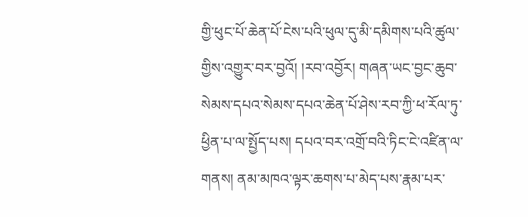གྱི་ཕུང་པོ་ཆེན་པོ་ངེས་པའི་ཕུལ་དུ་མི་དམིགས་པའི་ཚུལ་གྱིས་འགྱུར་བར་བྱའོ། །རབ་འབྱོར། གཞན་ཡང་བྱང་ཆུབ་སེམས་དཔའ་སེམས་དཔའ་ཆེན་པོ་ཤེས་རབ་ཀྱི་ཕ་རོལ་ཏུ་ཕྱིན་པ་ལ་སྤྱོད་པས། དཔའ་བར་འགྲོ་བའི་ཏིང་ངེ་འཛིན་ལ་གནས། ནམ་མཁའ་ལྟར་ཆགས་པ་མེད་པས་རྣམ་པར་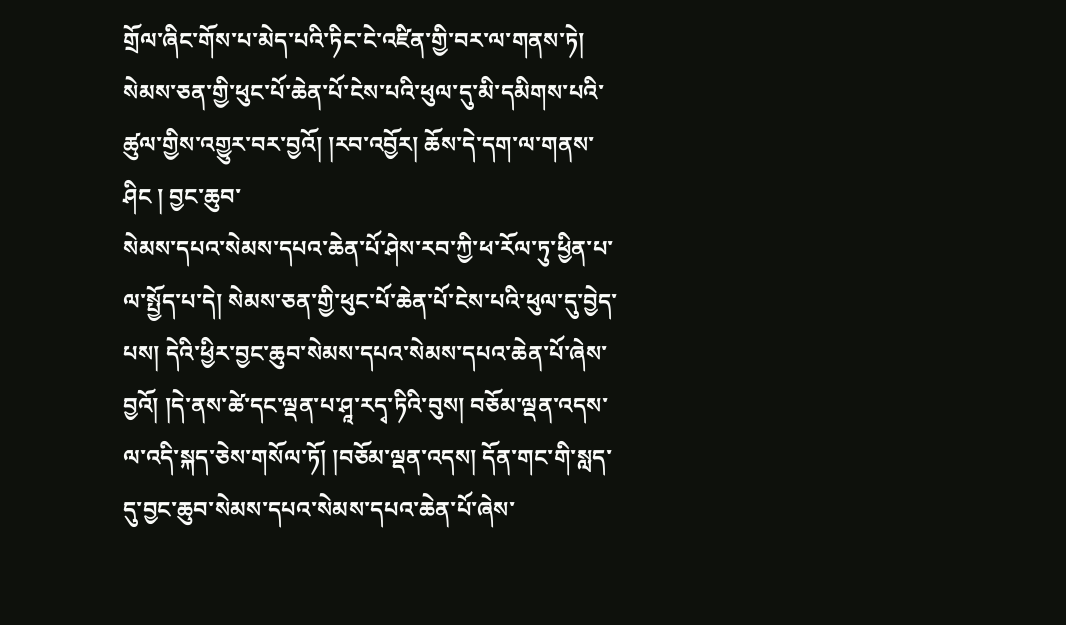གྲོལ་ཞིང་གོས་པ་མེད་པའི་ཏིང་ངེ་འཛིན་གྱི་བར་ལ་གནས་ཏེ། སེམས་ཅན་གྱི་ཕུང་པོ་ཆེན་པོ་ངེས་པའི་ཕུལ་དུ་མི་དམིགས་པའི་ཚུལ་གྱིས་འགྱུར་བར་བྱའོ། །རབ་འབྱོར། ཆོས་དེ་དག་ལ་གནས་ཤིང ། བྱང་ཆུབ་
སེམས་དཔའ་སེམས་དཔའ་ཆེན་པོ་ཤེས་རབ་ཀྱི་ཕ་རོལ་ཏུ་ཕྱིན་པ་ལ་སྤྱོད་པ་དེ། སེམས་ཅན་གྱི་ཕུང་པོ་ཆེན་པོ་ངེས་པའི་ཕུལ་དུ་བྱེད་པས། དེའི་ཕྱིར་བྱང་ཆུབ་སེམས་དཔའ་སེམས་དཔའ་ཆེན་པོ་ཞེས་བྱའོ། །དེ་ནས་ཚེ་དང་ལྡན་པ་ཤཱ་རདྭ་ཏིའི་བུས། བཅོམ་ལྡན་འདས་ལ་འདི་སྐད་ཅེས་གསོལ་ཏོ། །བཅོམ་ལྡན་འདས། དོན་གང་གི་སླད་དུ་བྱང་ཆུབ་སེམས་དཔའ་སེམས་དཔའ་ཆེན་པོ་ཞེས་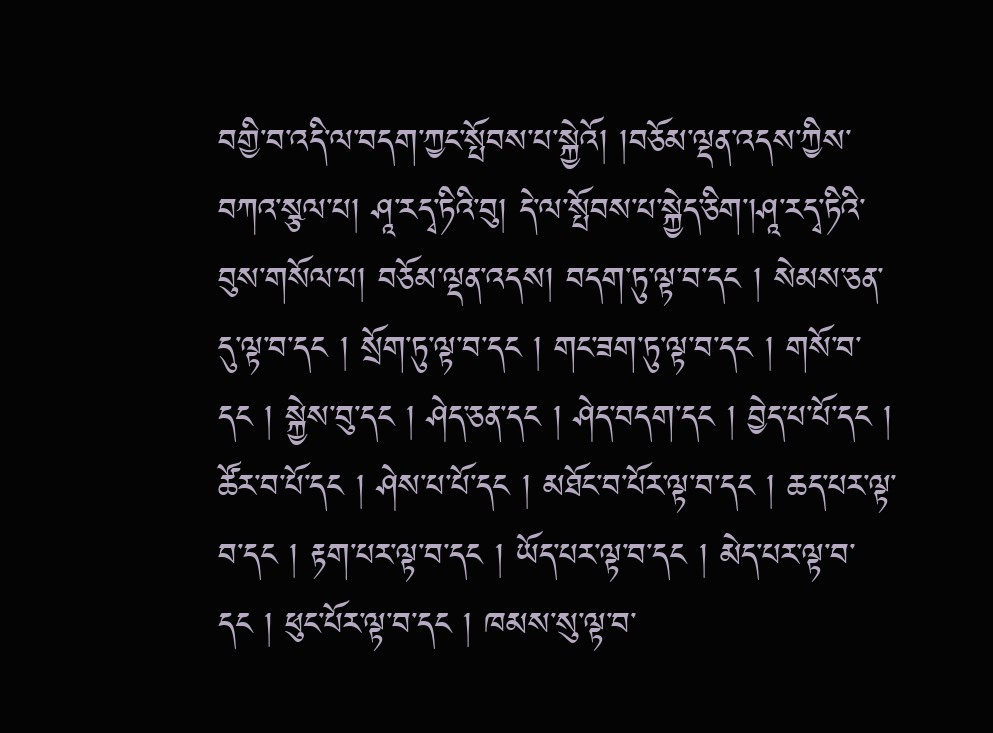བགྱི་བ་འདི་ལ་བདག་ཀྱང་སྤོབས་པ་སྐྱེའོ། །བཅོམ་ལྡན་འདས་ཀྱིས་བཀའ་སྩལ་པ། ཤཱ་རདྭ་ཏིའི་བུ། དེ་ལ་སྤོབས་པ་སྐྱེད་ཅིག་།ཤཱ་རདྭ་ཏིའི་བུས་གསོལ་པ། བཅོམ་ལྡན་འདས། བདག་ཏུ་ལྟ་བ་དང ། སེམས་ཅན་དུ་ལྟ་བ་དང ། སྲོག་ཏུ་ལྟ་བ་དང ། གང་ཟག་ཏུ་ལྟ་བ་དང ། གསོ་བ་དང ། སྐྱེས་བུ་དང ། ཤེད་ཅན་དང ། ཤེད་བདག་དང ། བྱེད་པ་པོ་དང ། ཚོར་བ་པོ་དང ། ཤེས་པ་པོ་དང ། མཐོང་བ་པོར་ལྟ་བ་དང ། ཆད་པར་ལྟ་བ་དང ། རྟག་པར་ལྟ་བ་དང ། ཡོད་པར་ལྟ་བ་དང ། མེད་པར་ལྟ་བ་དང ། ཕུང་པོར་ལྟ་བ་དང ། ཁམས་སུ་ལྟ་བ་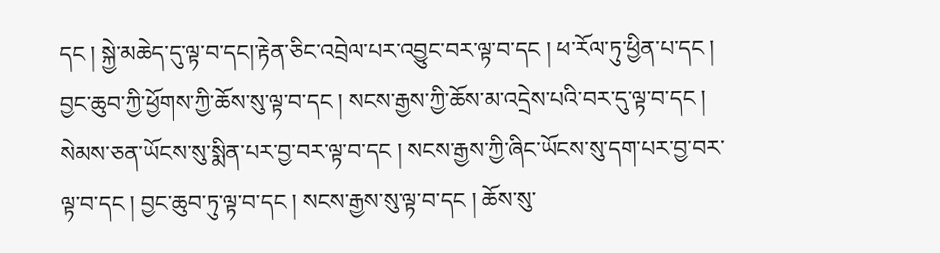དང ། སྐྱེ་མཆེད་དུ་ལྟ་བ་དང།་རྟེན་ཅིང་འབྲེལ་པར་འབྱུང་བར་ལྟ་བ་དང ། ཕ་རོལ་ཏུ་ཕྱིན་པ་དང ། བྱང་ཆུབ་ཀྱི་ཕྱོགས་ཀྱི་ཆོས་སུ་ལྟ་བ་དང ། སངས་རྒྱས་ཀྱི་ཆོས་མ་འདྲེས་པའི་བར་དུ་ལྟ་བ་དང ། སེམས་ཅན་ཡོངས་སུ་སྨིན་པར་བྱ་བར་ལྟ་བ་དང ། སངས་རྒྱས་ཀྱི་ཞིང་ཡོངས་སུ་དག་པར་བྱ་བར་ལྟ་བ་དང ། བྱང་ཆུབ་ཏུ་ལྟ་བ་དང ། སངས་རྒྱས་སུ་ལྟ་བ་དང ། ཆོས་སུ་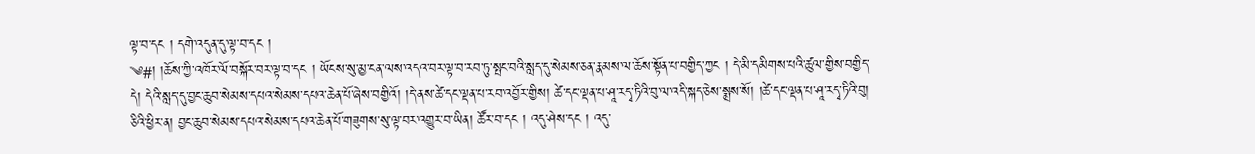ལྟ་བ་དང ། དགེ་འདུན་དུ་ལྟ་བ་དང །
༄#། །ཆོས་ཀྱི་འཁོར་ལོ་བསྐོར་བར་ལྟ་བ་དང ། ཡོངས་སུ་མྱ་ངན་ལས་འདའ་བར་ལྟ་བ་རབ་ཏུ་སྤང་བའི་སླད་དུ་སེམས་ཅན་རྣམས་ལ་ཆོས་སྟོན་པ་བགྱིད་ཀྱང ། དེ་མི་དམིགས་པའི་ཚུལ་གྱིས་བགྱིད་དེ། དེའི་སླད་དུ་བྱང་ཆུབ་སེམས་དཔའ་སེམས་དཔའ་ཆེན་པོ་ཞེས་བགྱིའོ། །དེ་ནས་ཚེ་དང་ལྡན་པ་རབ་འབྱོར་གྱིས། ཚེ་དང་ལྡན་པ་ཤཱ་རདྭ་ཏིའི་བུ་ལ་འདི་སྐད་ཅེས་སྨྲས་སོ། །ཚེ་དང་ལྡན་པ་ཤཱ་རདྭ་ཏིའི་བུ། ཅིའི་ཕྱིར་ན། བྱང་ཆུབ་སེམས་དཔའ་སེམས་དཔའ་ཆེན་པོ་གཟུགས་སུ་ལྟ་བར་འགྱུར་བ་ཡིན། ཚོར་བ་དང ། འདུ་ཤེས་དང ། འདུ་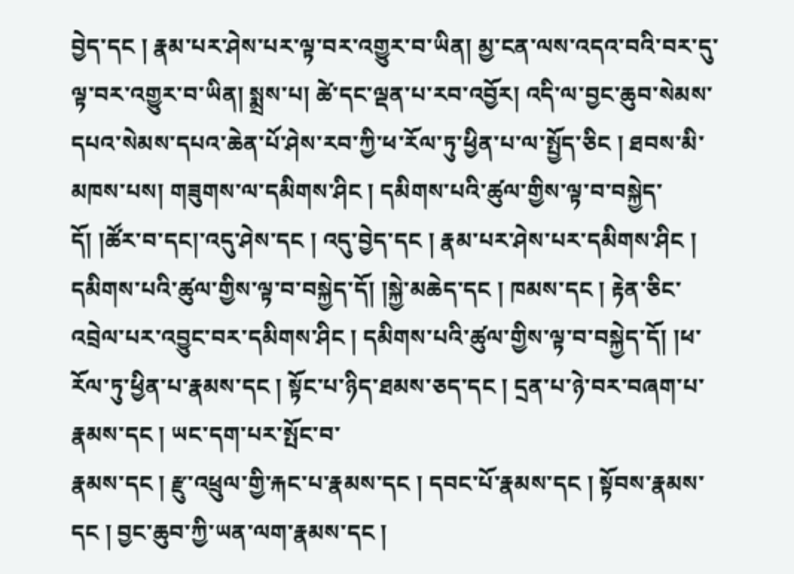བྱེད་དང ། རྣམ་པར་ཤེས་པར་ལྟ་བར་འགྱུར་བ་ཡིན། མྱ་ངན་ལས་འདའ་བའི་བར་དུ་ལྟ་བར་འགྱུར་བ་ཡིན། སྨྲས་པ། ཚེ་དང་ལྡན་པ་རབ་འབྱོར། འདི་ལ་བྱང་ཆུབ་སེམས་དཔའ་སེམས་དཔའ་ཆེན་པོ་ཤེས་རབ་ཀྱི་ཕ་རོལ་ཏུ་ཕྱིན་པ་ལ་སྤྱོད་ཅིང ། ཐབས་མི་མཁས་པས། གཟུགས་ལ་དམིགས་ཤིང ། དམིགས་པའི་ཚུལ་གྱིས་ལྟ་བ་བསྐྱེད་དོ། །ཚོར་བ་དང།་འདུ་ཤེས་དང ། འདུ་བྱེད་དང ། རྣམ་པར་ཤེས་པར་དམིགས་ཤིང ། དམིགས་པའི་ཚུལ་གྱིས་ལྟ་བ་བསྐྱེད་དོ། །སྐྱེ་མཆེད་དང ། ཁམས་དང ། རྟེན་ཅིང་འབྲེལ་པར་འབྱུང་བར་དམིགས་ཤིང ། དམིགས་པའི་ཚུལ་གྱིས་ལྟ་བ་བསྐྱེད་དོ། །ཕ་རོལ་ཏུ་ཕྱིན་པ་རྣམས་དང ། སྟོང་པ་ཉིད་ཐམས་ཅད་དང ། དྲན་པ་ཉེ་བར་བཞག་པ་རྣམས་དང ། ཡང་དག་པར་སྤོང་བ་
རྣམས་དང ། རྫུ་འཕྲུལ་གྱི་རྐང་པ་རྣམས་དང ། དབང་པོ་རྣམས་དང ། སྟོབས་རྣམས་དང ། བྱང་ཆུབ་ཀྱི་ཡན་ལག་རྣམས་དང །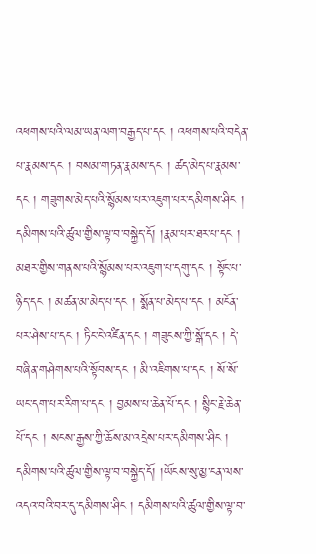འཕགས་པའི་ལམ་ཡན་ལག་བརྒྱད་པ་དང ། འཕགས་པའི་བདེན་པ་རྣམས་དང ། བསམ་གཏན་རྣམས་དང ། ཚད་མེད་པ་རྣམས་དང ། གཟུགས་མེད་པའི་སྙོམས་པར་འཇུག་པར་དམིགས་ཤིང ། དམིགས་པའི་ཚུལ་གྱིས་ལྟ་བ་བསྐྱེད་དོ། །རྣམ་པར་ཐར་པ་དང ། མཐར་གྱིས་གནས་པའི་སྙོམས་པར་འཇུག་པ་དགུ་དང ། སྟོང་པ་ཉིད་དང ། མཚན་མ་མེད་པ་དང ། སྨོན་པ་མེད་པ་དང ། མངོན་པར་ཤེས་པ་དང ། ཏིང་ངེ་འཛིན་དང ། གཟུངས་ཀྱི་སྒོ་དང ། དེ་བཞིན་གཤེགས་པའི་སྟོབས་དང ། མི་འཇིགས་པ་དང ། སོ་སོ་ཡང་དག་པར་རིག་པ་དང ། བྱམས་པ་ཆེན་པོ་དང ། སྙིང་རྗེ་ཆེན་པོ་དང ། སངས་རྒྱས་ཀྱི་ཆོས་མ་འདྲེས་པར་དམིགས་ཤིང ། དམིགས་པའི་ཚུལ་གྱིས་ལྟ་བ་བསྐྱེད་དོ། །ཡོངས་སུ་མྱ་ངན་ལས་འདའ་བའི་བར་དུ་དམིགས་ཤིང ། དམིགས་པའི་ཚུལ་གྱིས་ལྟ་བ་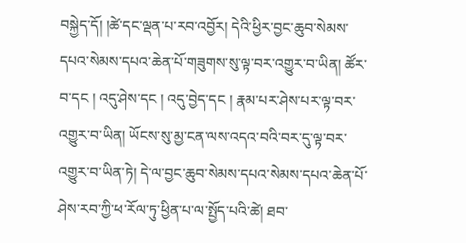བསྐྱེད་དོ། །ཚེ་དང་ལྡན་པ་རབ་འབྱོར། དེའི་ཕྱིར་བྱང་ཆུབ་སེམས་དཔའ་སེམས་དཔའ་ཆེན་པོ་གཟུགས་སུ་ལྟ་བར་འགྱུར་བ་ཡིན། ཚོར་བ་དང ། འདུ་ཤེས་དང ། འདུ་བྱེད་དང ། རྣམ་པར་ཤེས་པར་ལྟ་བར་འགྱུར་བ་ཡིན། ཡོངས་སུ་མྱ་ངན་ལས་འདའ་བའི་བར་དུ་ལྟ་བར་འགྱུར་བ་ཡིན་ཏེ། དེ་ལ་བྱང་ཆུབ་སེམས་དཔའ་སེམས་དཔའ་ཆེན་པོ་ཤེས་རབ་ཀྱི་ཕ་རོལ་ཏུ་ཕྱིན་པ་ལ་སྤྱོད་པའི་ཚེ། ཐབ་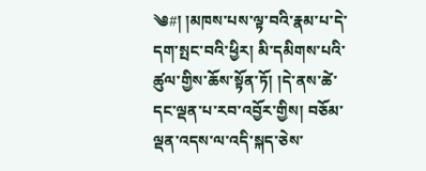༄#། །མཁས་པས་ལྟ་བའི་རྣམ་པ་དེ་དག་སྤང་བའི་ཕྱིར། མི་དམིགས་པའི་ཚུལ་གྱིས་ཆོས་སྟོན་ཏོ། །དེ་ནས་ཚེ་དང་ལྡན་པ་རབ་འབྱོར་གྱིས། བཅོམ་ལྡན་འདས་ལ་འདི་སྐད་ཅེས་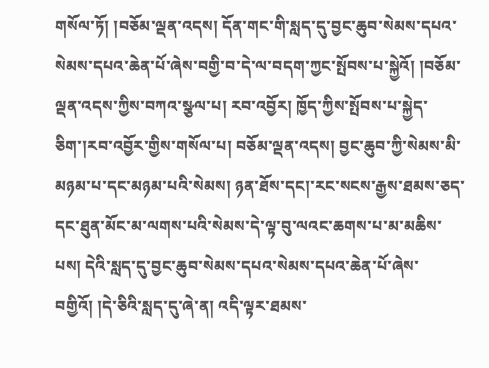གསོལ་ཏོ། །བཅོམ་ལྡན་འདས། དོན་གང་གི་སླད་དུ་བྱང་ཆུབ་སེམས་དཔའ་སེམས་དཔའ་ཆེན་པོ་ཞེས་བགྱི་བ་དེ་ལ་བདག་ཀྱང་སྤོབས་པ་སྐྱེའོ། །བཅོམ་ལྡན་འདས་ཀྱིས་བཀའ་སྩལ་པ། རབ་འབྱོར། ཁྱོད་ཀྱིས་སྤོབས་པ་སྐྱེད་ཅིག་།རབ་འབྱོར་གྱིས་གསོལ་པ། བཅོམ་ལྡན་འདས། བྱང་ཆུབ་ཀྱི་སེམས་མི་མཉམ་པ་དང་མཉམ་པའི་སེམས། ཉན་ཐོས་དང།་རང་སངས་རྒྱས་ཐམས་ཅད་དང་ཐུན་མོང་མ་ལགས་པའི་སེམས་དེ་ལྟ་བུ་ལའང་ཆགས་པ་མ་མཆིས་པས། དེའི་སླད་དུ་བྱང་ཆུབ་སེམས་དཔའ་སེམས་དཔའ་ཆེན་པོ་ཞེས་བགྱིའོ། །དེ་ཅིའི་སླད་དུ་ཞེ་ན། འདི་ལྟར་ཐམས་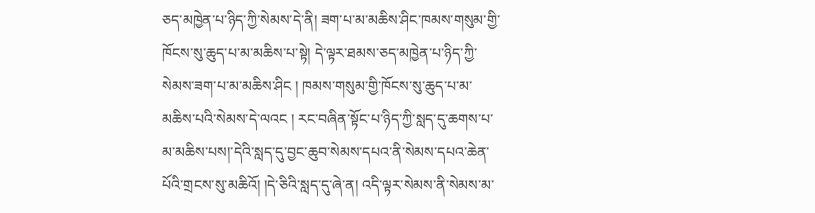ཅད་མཁྱེན་པ་ཉིད་ཀྱི་སེམས་དེ་ནི། ཟག་པ་མ་མཆིས་ཤིང་ཁམས་གསུམ་གྱི་ཁོངས་སུ་ཆུད་པ་མ་མཆིས་པ་སྟེ། དེ་ལྟར་ཐམས་ཅད་མཁྱེན་པ་ཉིད་ཀྱི་སེམས་ཟག་པ་མ་མཆིས་ཤིང ། ཁམས་གསུམ་གྱི་ཁོངས་སུ་ཆུད་པ་མ་མཆིས་པའི་སེམས་དེ་ལའང ། རང་བཞིན་སྟོང་པ་ཉིད་ཀྱི་སླད་དུ་ཆགས་པ་མ་མཆིས་པས།་དེའི་སླད་དུ་བྱང་ཆུབ་སེམས་དཔའ་ནི་སེམས་དཔའ་ཆེན་པོའི་གྲངས་སུ་མཆིའོ། །དེ་ཅིའི་སླད་དུ་ཞེ་ན། འདི་ལྟར་སེམས་ནི་སེམས་མ་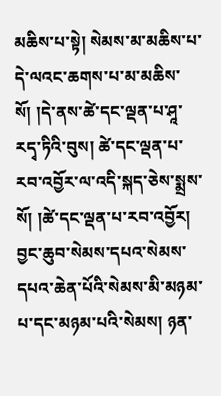མཆིས་པ་སྟེ། སེམས་མ་མཆིས་པ་
དེ་ལའང་ཆགས་པ་མ་མཆིས་སོ། །དེ་ནས་ཚེ་དང་ལྡན་པ་ཤཱ་རདྭ་ཏིའི་བུས། ཚེ་དང་ལྡན་པ་རབ་འབྱོར་ལ་འདི་སྐད་ཅེས་སྨྲས་སོ། །ཚེ་དང་ལྡན་པ་རབ་འབྱོར། བྱང་ཆུབ་སེམས་དཔའ་སེམས་དཔའ་ཆེན་པོའི་སེམས་མི་མཉམ་པ་དང་མཉམ་པའི་སེམས། ཉན་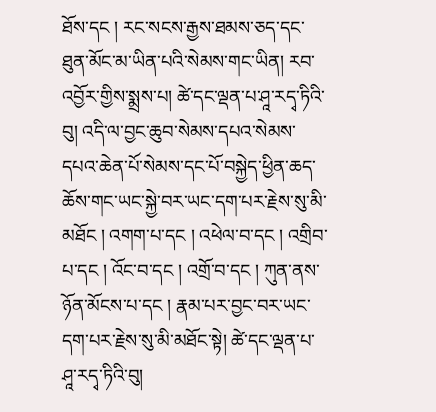ཐོས་དང ། རང་སངས་རྒྱས་ཐམས་ཅད་དང་ཐུན་མོང་མ་ཡིན་པའི་སེམས་གང་ཡིན། རབ་འབྱོར་གྱིས་སྨྲས་པ། ཚེ་དང་ལྡན་པ་ཤཱ་རདྭ་ཏིའི་བུ། འདི་ལ་བྱང་ཆུབ་སེམས་དཔའ་སེམས་དཔའ་ཆེན་པོ་སེམས་དང་པོ་བསྐྱེད་ཕྱིན་ཆད་ཆོས་གང་ཡང་སྐྱེ་བར་ཡང་དག་པར་རྗེས་སུ་མི་མཐོང ། འགག་པ་དང ། འཕེལ་བ་དང ། འགྲིབ་པ་དང ། འོང་བ་དང ། འགྲོ་བ་དང ། ཀུན་ནས་ཉོན་མོངས་པ་དང ། རྣམ་པར་བྱང་བར་ཡང་དག་པར་རྗེས་སུ་མི་མཐོང་སྟེ། ཚེ་དང་ལྡན་པ་ཤཱ་རདྭ་ཏིའི་བུ།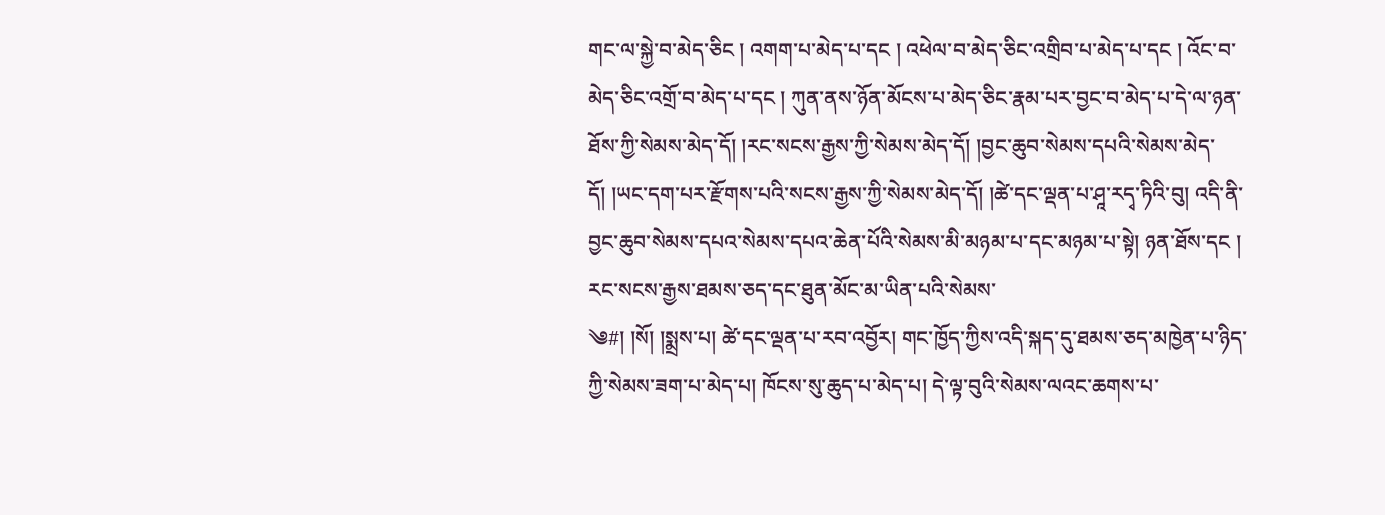གང་ལ་སྐྱེ་བ་མེད་ཅིང ། འགག་པ་མེད་པ་དང ། འཕེལ་བ་མེད་ཅིང་འགྲིབ་པ་མེད་པ་དང ། འོང་བ་མེད་ཅིང་འགྲོ་བ་མེད་པ་དང ། ཀུན་ནས་ཉོན་མོངས་པ་མེད་ཅིང་རྣམ་པར་བྱང་བ་མེད་པ་དེ་ལ་ཉན་ཐོས་ཀྱི་སེམས་མེད་དོ། །རང་སངས་རྒྱས་ཀྱི་སེམས་མེད་དོ། །བྱང་ཆུབ་སེམས་དཔའི་སེམས་མེད་དོ། །ཡང་དག་པར་རྫོགས་པའི་སངས་རྒྱས་ཀྱི་སེམས་མེད་དོ། །ཚེ་དང་ལྡན་པ་ཤཱ་རདྭ་ཏིའི་བུ། འདི་ནི་བྱང་ཆུབ་སེམས་དཔའ་སེམས་དཔའ་ཆེན་པོའི་སེམས་མི་མཉམ་པ་དང་མཉམ་པ་སྟེ། ཉན་ཐོས་དང ། རང་སངས་རྒྱས་ཐམས་ཅད་དང་ཐུན་མོང་མ་ཡིན་པའི་སེམས་
༄#། །སོ། །སྨྲས་པ། ཚེ་དང་ལྡན་པ་རབ་འབྱོར། གང་ཁྱོད་ཀྱིས་འདི་སྐད་དུ་ཐམས་ཅད་མཁྱེན་པ་ཉིད་ཀྱི་སེམས་ཟག་པ་མེད་པ། ཁོངས་སུ་ཆུད་པ་མེད་པ། དེ་ལྟ་བུའི་སེམས་ལའང་ཆགས་པ་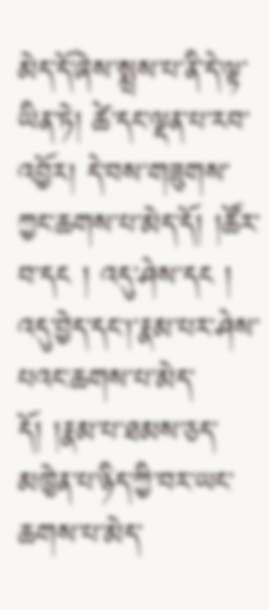མེད་དོ་ཞེས་སྨྲས་པ་ནི་དེ་ལྟ་ཡིན་ཏེ། ཚེ་དང་ལྡན་པ་རབ་འབྱོར། དེ་བས་གཟུགས་ཀྱང་ཆགས་པ་མེད་དོ། །ཚོར་བ་དང ། འདུ་ཤེས་དང ། འདུ་བྱེད་དང།་རྣམ་པར་ཤེས་པའང་ཆགས་པ་མེད་དོ། །རྣམ་པ་ཐམས་ཅད་མཁྱེན་པ་ཉིད་ཀྱི་བར་ཡང་ཆགས་པ་མེད་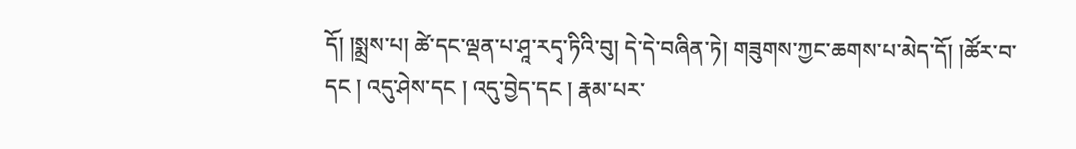དོ། །སྨྲས་པ། ཚེ་དང་ལྡན་པ་ཤཱ་རདྭ་ཏིའི་བུ། དེ་དེ་བཞིན་ཏེ། གཟུགས་ཀྱང་ཆགས་པ་མེད་དོ། །ཚོར་བ་དང ། འདུ་ཤེས་དང ། འདུ་བྱེད་དང ། རྣམ་པར་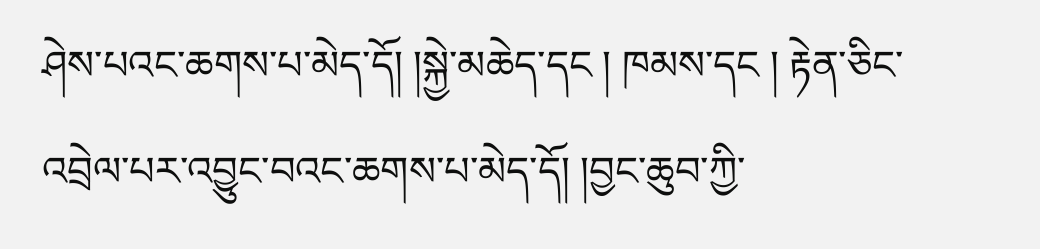ཤེས་པའང་ཆགས་པ་མེད་དོ། །སྐྱེ་མཆེད་དང ། ཁམས་དང ། རྟེན་ཅིང་འབྲེལ་པར་འབྱུང་བའང་ཆགས་པ་མེད་དོ། །བྱང་ཆུབ་ཀྱི་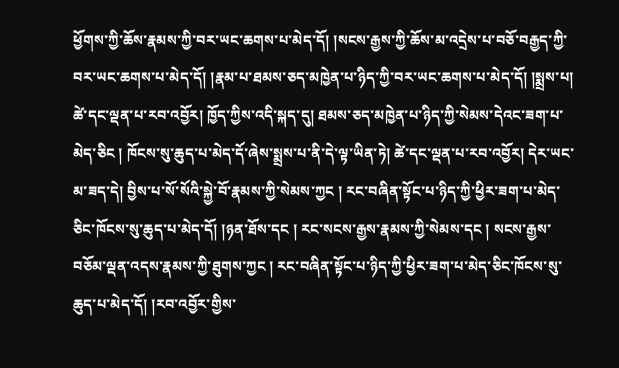ཕྱོགས་ཀྱི་ཆོས་རྣམས་ཀྱི་བར་ཡང་ཆགས་པ་མེད་དོ། །སངས་རྒྱས་ཀྱི་ཆོས་མ་འདྲེས་པ་བཅོ་བརྒྱད་ཀྱི་བར་ཡང་ཆགས་པ་མེད་དོ། །རྣམ་པ་ཐམས་ཅད་མཁྱེན་པ་ཉིད་ཀྱི་བར་ཡང་ཆགས་པ་མེད་དོ། །སྨྲས་པ། ཚེ་དང་ལྡན་པ་རབ་འབྱོར། ཁྱོད་ཀྱིས་འདི་སྐད་དུ། ཐམས་ཅད་མཁྱེན་པ་ཉིད་ཀྱི་སེམས་དེའང་ཟག་པ་མེད་ཅིང ། ཁོངས་སུ་ཆུད་པ་མེད་དོ་ཞེས་སྨྲས་པ་ནི་དེ་ལྟ་ཡིན་ཏེ། ཚེ་དང་ལྡན་པ་རབ་འབྱོར། དེར་ཡང་མ་ཟད་དེ། བྱིས་པ་སོ་སོའི་སྐྱེ་བོ་རྣམས་ཀྱི་སེམས་ཀྱང ། རང་བཞིན་སྟོང་པ་ཉིད་ཀྱི་ཕྱིར་ཟག་པ་མེད་
ཅིང་ཁོངས་སུ་ཆུད་པ་མེད་དོ། །ཉན་ཐོས་དང ། རང་སངས་རྒྱས་རྣམས་ཀྱི་སེམས་དང ། སངས་རྒྱས་བཅོམ་ལྡན་འདས་རྣམས་ཀྱི་ཐུགས་ཀྱང ། རང་བཞིན་སྟོང་པ་ཉིད་ཀྱི་ཕྱིར་ཟག་པ་མེད་ཅིང་ཁོངས་སུ་ཆུད་པ་མེད་དོ། །རབ་འབྱོར་གྱིས་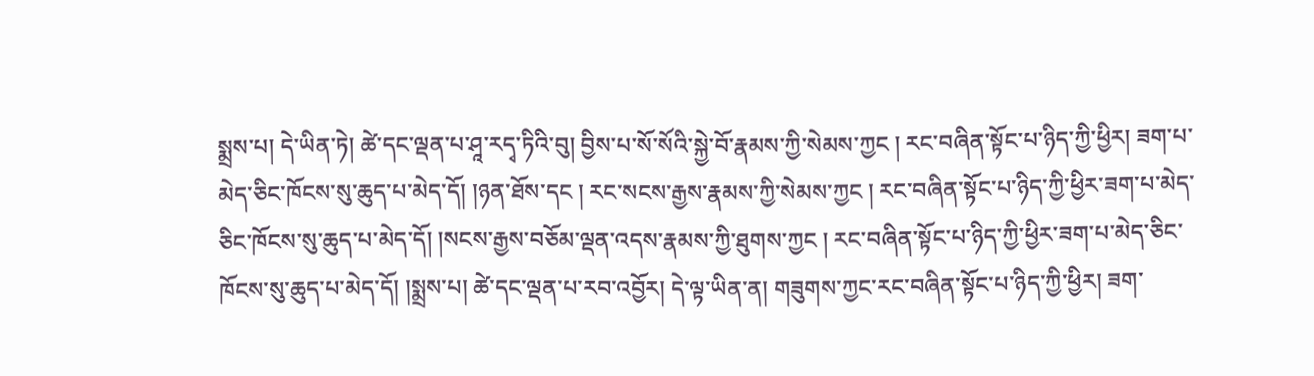སྨྲས་པ། དེ་ཡིན་ཏེ། ཚེ་དང་ལྡན་པ་ཤཱ་རདྭ་ཏིའི་བུ། བྱིས་པ་སོ་སོའི་སྐྱེ་བོ་རྣམས་ཀྱི་སེམས་ཀྱང ། རང་བཞིན་སྟོང་པ་ཉིད་ཀྱི་ཕྱིར། ཟག་པ་མེད་ཅིང་ཁོངས་སུ་ཆུད་པ་མེད་དོ། །ཉན་ཐོས་དང ། རང་སངས་རྒྱས་རྣམས་ཀྱི་སེམས་ཀྱང ། རང་བཞིན་སྟོང་པ་ཉིད་ཀྱི་ཕྱིར་ཟག་པ་མེད་ཅིང་ཁོངས་སུ་ཆུད་པ་མེད་དོ། །སངས་རྒྱས་བཅོམ་ལྡན་འདས་རྣམས་ཀྱི་ཐུགས་ཀྱང ། རང་བཞིན་སྟོང་པ་ཉིད་ཀྱི་ཕྱིར་ཟག་པ་མེད་ཅིང་ཁོངས་སུ་ཆུད་པ་མེད་དོ། །སྨྲས་པ། ཚེ་དང་ལྡན་པ་རབ་འབྱོར། དེ་ལྟ་ཡིན་ན། གཟུགས་ཀྱང་རང་བཞིན་སྟོང་པ་ཉིད་ཀྱི་ཕྱིར། ཟག་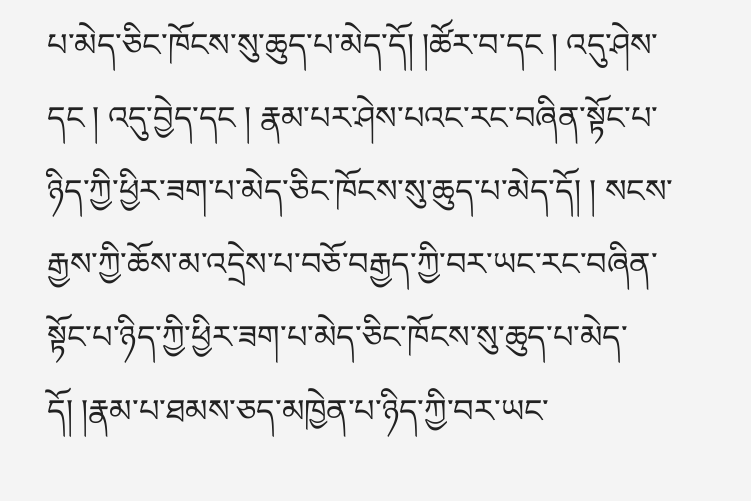པ་མེད་ཅིང་ཁོངས་སུ་ཆུད་པ་མེད་དོ། །ཚོར་བ་དང ། འདུ་ཤེས་དང ། འདུ་བྱེད་དང ། རྣམ་པར་ཤེས་པའང་རང་བཞིན་སྟོང་པ་ཉིད་ཀྱི་ཕྱིར་ཟག་པ་མེད་ཅིང་ཁོངས་སུ་ཆུད་པ་མེད་དོ། ། སངས་རྒྱས་ཀྱི་ཆོས་མ་འདྲེས་པ་བཅོ་བརྒྱད་ཀྱི་བར་ཡང་རང་བཞིན་སྟོང་པ་ཉིད་ཀྱི་ཕྱིར་ཟག་པ་མེད་ཅིང་ཁོངས་སུ་ཆུད་པ་མེད་དོ། །རྣམ་པ་ཐམས་ཅད་མཁྱེན་པ་ཉིད་ཀྱི་བར་ཡང་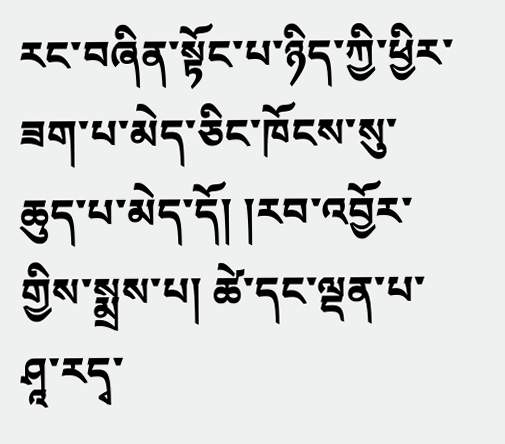རང་བཞིན་སྟོང་པ་ཉིད་ཀྱི་ཕྱིར་ཟག་པ་མེད་ཅིང་ཁོངས་སུ་ཆུད་པ་མེད་དོ། །རབ་འབྱོར་གྱིས་སྨྲས་པ། ཚེ་དང་ལྡན་པ་ཤཱ་རདྭ་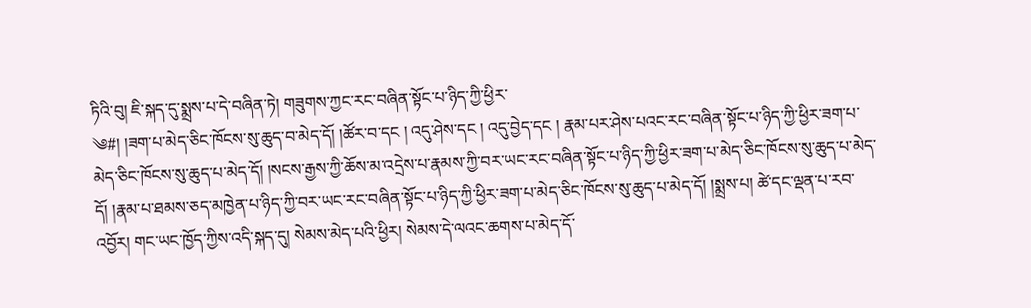ཏིའི་བུ། ཇི་སྐད་དུ་སྨྲས་པ་དེ་བཞིན་ཏེ། གཟུགས་ཀྱང་རང་བཞིན་སྟོང་པ་ཉིད་ཀྱི་ཕྱིར་
༄#། །ཟག་པ་མེད་ཅིང་ཁོངས་སུ་ཆུད་བ་མེད་དོ། །ཚོར་བ་དང ། འདུ་ཤེས་དང ། འདུ་བྱེད་དང ། རྣམ་པར་ཤེས་པའང་རང་བཞིན་སྟོང་པ་ཉིད་ཀྱི་ཕྱིར་ཟག་པ་མེད་ཅིང་ཁོངས་སུ་ཆུད་པ་མེད་དོ། །སངས་རྒྱས་ཀྱི་ཆོས་མ་འདྲེས་པ་རྣམས་ཀྱི་བར་ཡང་རང་བཞིན་སྟོང་པ་ཉིད་ཀྱི་ཕྱིར་ཟག་པ་མེད་ཅིང་ཁོངས་སུ་ཆུད་པ་མེད་དོ། །རྣམ་པ་ཐམས་ཅད་མཁྱེན་པ་ཉིད་ཀྱི་བར་ཡང་རང་བཞིན་སྟོང་པ་ཉིད་ཀྱི་ཕྱིར་ཟག་པ་མེད་ཅིང་ཁོངས་སུ་ཆུད་པ་མེད་དོ། །སྨྲས་པ། ཚེ་དང་ལྡན་པ་རབ་འབྱོར། གང་ཡང་ཁྱོད་ཀྱིས་འདི་སྐད་དུ། སེམས་མེད་པའི་ཕྱིར། སེམས་དེ་ལའང་ཆགས་པ་མེད་དོ་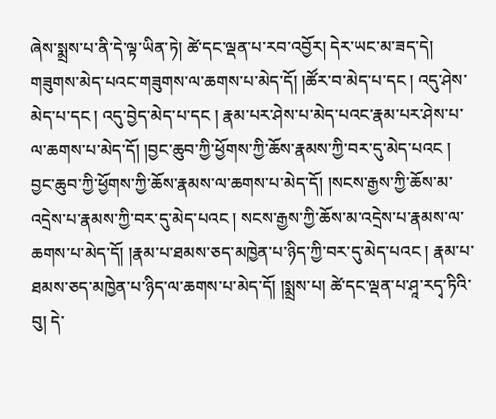ཞེས་སྨྲས་པ་ནི་དེ་ལྟ་ཡིན་ཏེ། ཚེ་དང་ལྡན་པ་རབ་འབྱོར། དེར་ཡང་མ་ཟད་དེ། གཟུགས་མེད་པའང་གཟུགས་ལ་ཆགས་པ་མེད་དོ། །ཚོར་བ་མེད་པ་དང ། འདུ་ཤེས་མེད་པ་དང ། འདུ་བྱེད་མེད་པ་དང ། རྣམ་པར་ཤེས་པ་མེད་པའང་རྣམ་པར་ཤེས་པ་ལ་ཆགས་པ་མེད་དོ། །བྱང་ཆུབ་ཀྱི་ཕྱོགས་ཀྱི་ཆོས་རྣམས་ཀྱི་བར་དུ་མེད་པའང ། བྱང་ཆུབ་ཀྱི་ཕྱོགས་ཀྱི་ཆོས་རྣམས་ལ་ཆགས་པ་མེད་དོ། །སངས་རྒྱས་ཀྱི་ཆོས་མ་འདྲེས་པ་རྣམས་ཀྱི་བར་དུ་མེད་པའང ། སངས་རྒྱས་ཀྱི་ཆོས་མ་འདྲེས་པ་རྣམས་ལ་ཆགས་པ་མེད་དོ། །རྣམ་པ་ཐམས་ཅད་མཁྱེན་པ་ཉིད་ཀྱི་བར་དུ་མེད་པའང ། རྣམ་པ་ཐམས་ཅད་མཁྱེན་པ་ཉིད་ལ་ཆགས་པ་མེད་དོ། །སྨྲས་པ། ཚེ་དང་ལྡན་པ་ཤཱ་རདྭ་ཏིའི་བུ། དེ་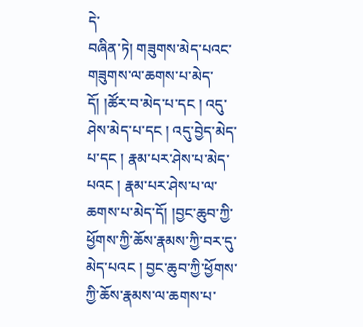དེ་
བཞིན་ཏེ། གཟུགས་མེད་པའང་གཟུགས་ལ་ཆགས་པ་མེད་དོ། །ཚོར་བ་མེད་པ་དང ། འདུ་ཤེས་མེད་པ་དང ། འདུ་བྱེད་མེད་པ་དང ། རྣམ་པར་ཤེས་པ་མེད་པའང ། རྣམ་པར་ཤེས་པ་ལ་ཆགས་པ་མེད་དོ། །བྱང་ཆུབ་ཀྱི་ཕྱོགས་ཀྱི་ཆོས་རྣམས་ཀྱི་བར་དུ་མེད་པའང ། བྱང་ཆུབ་ཀྱི་ཕྱོགས་ཀྱི་ཆོས་རྣམས་ལ་ཆགས་པ་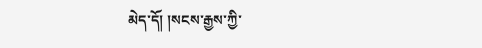མེད་དོ། །སངས་རྒྱས་ཀྱི་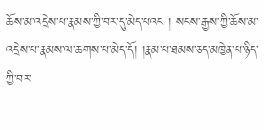ཆོས་མ་འདྲེས་པ་རྣམས་ཀྱི་བར་དུ་མེད་པའང ། སངས་རྒྱས་ཀྱི་ཆོས་མ་འདྲེས་པ་རྣམས་ལ་ཆགས་པ་མེད་དོ། །རྣམ་པ་ཐམས་ཅད་མཁྱེན་པ་ཉིད་ཀྱི་བར་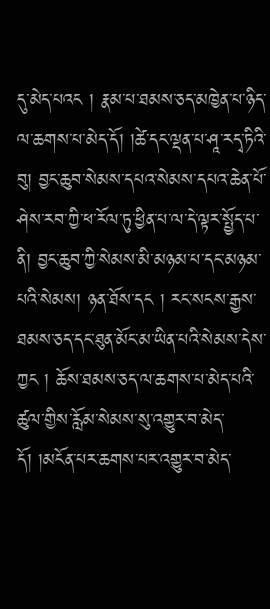དུ་མེད་པའང ། རྣམ་པ་ཐམས་ཅད་མཁྱེན་པ་ཉིད་ལ་ཆགས་པ་མེད་དོ། །ཚེ་དང་ལྡན་པ་ཤཱ་རདྭ་ཏིའི་བུ། བྱང་ཆུབ་སེམས་དཔའ་སེམས་དཔའ་ཆེན་པོ་ཤེས་རབ་ཀྱི་ཕ་རོལ་ཏུ་ཕྱིན་པ་ལ་དེ་ལྟར་སྤྱོད་པ་ནི། བྱང་ཆུབ་ཀྱི་སེམས་མི་མཉམ་པ་དང་མཉམ་པའི་སེམས། ཉན་ཐོས་དང ། རང་སངས་རྒྱས་ཐམས་ཅད་དང་ཐུན་མོང་མ་ཡིན་པའི་སེམས་དེས་ཀྱང ། ཆོས་ཐམས་ཅད་ལ་ཆགས་པ་མེད་པའི་ཚུལ་གྱིས་རློམ་སེམས་སུ་འགྱུར་བ་མེད་དོ། །མངོན་པར་ཆགས་པར་འགྱུར་བ་མེད་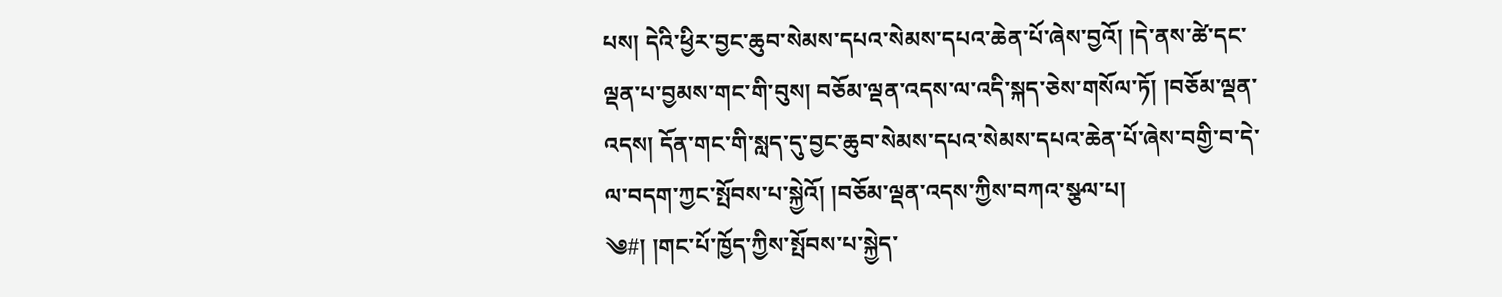པས། དེའི་ཕྱིར་བྱང་ཆུབ་སེམས་དཔའ་སེམས་དཔའ་ཆེན་པོ་ཞེས་བྱའོ། །དེ་ནས་ཚེ་དང་ལྡན་པ་བྱམས་གང་གི་བུས། བཅོམ་ལྡན་འདས་ལ་འདི་སྐད་ཅེས་གསོལ་ཏོ། །བཅོམ་ལྡན་འདས། དོན་གང་གི་སླད་དུ་བྱང་ཆུབ་སེམས་དཔའ་སེམས་དཔའ་ཆེན་པོ་ཞེས་བགྱི་བ་དེ་ལ་བདག་ཀྱང་སྤོབས་པ་སྐྱེའོ། །བཅོམ་ལྡན་འདས་ཀྱིས་བཀའ་སྩལ་པ།
༄#། །གང་པོ་ཁྱོད་ཀྱིས་སྤོབས་པ་སྐྱེད་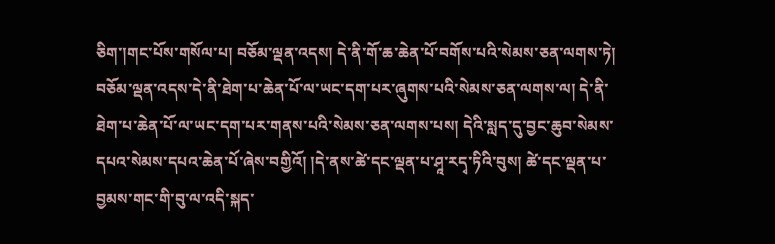ཅིག་།གང་པོས་གསོལ་པ། བཅོམ་ལྡན་འདས། དེ་ནི་གོ་ཆ་ཆེན་པོ་བགོས་པའི་སེམས་ཅན་ལགས་ཏེ། བཅོམ་ལྡན་འདས་དེ་ནི་ཐེག་པ་ཆེན་པོ་ལ་ཡང་དག་པར་ཞུགས་པའི་སེམས་ཅན་ལགས་ལ། དེ་ནི་ཐེག་པ་ཆེན་པོ་ལ་ཡང་དག་པར་གནས་པའི་སེམས་ཅན་ལགས་པས། དེའི་སླད་དུ་བྱང་ཆུབ་སེམས་དཔའ་སེམས་དཔའ་ཆེན་པོ་ཞེས་བགྱིའོ། །དེ་ནས་ཚེ་དང་ལྡན་པ་ཤཱ་རདྭ་ཏིའི་བུས། ཚེ་དང་ལྡན་པ་བྱམས་གང་གི་བུ་ལ་འདི་སྐད་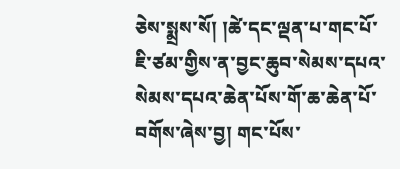ཅེས་སྨྲས་སོ། །ཚེ་དང་ལྡན་པ་གང་པོ་ཇི་ཙམ་གྱིས་ན་བྱང་ཆུབ་སེམས་དཔའ་སེམས་དཔའ་ཆེན་པོས་གོ་ཆ་ཆེན་པོ་བགོས་ཞེས་བྱ། གང་པོས་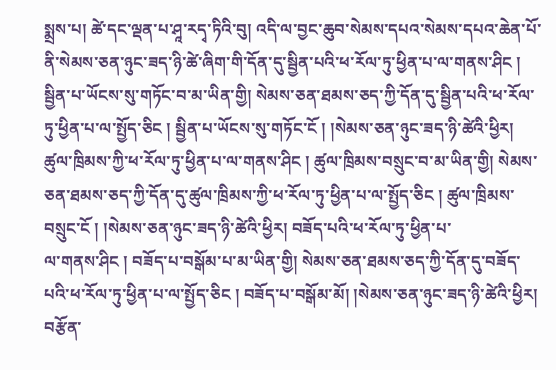སྨྲས་པ། ཚེ་དང་ལྡན་པ་ཤཱ་རདྭ་ཏིའི་བུ། འདི་ལ་བྱང་ཆུབ་སེམས་དཔའ་སེམས་དཔའ་ཆེན་པོ་ནི་སེམས་ཅན་ཉུང་ཟད་ཉི་ཚེ་ཞིག་གི་དོན་དུ་སྦྱིན་པའི་ཕ་རོལ་ཏུ་ཕྱིན་པ་ལ་གནས་ཤིང ། སྦྱིན་པ་ཡོངས་སུ་གཏོང་བ་མ་ཡིན་གྱི། སེམས་ཅན་ཐམས་ཅད་ཀྱི་དོན་དུ་སྦྱིན་པའི་ཕ་རོལ་ཏུ་ཕྱིན་པ་ལ་སྤྱོད་ཅིང ། སྦྱིན་པ་ཡོངས་སུ་གཏོང་ངོ ། །སེམས་ཅན་ཉུང་ཟད་ཉི་ཚེའི་ཕྱིར། ཚུལ་ཁྲིམས་ཀྱི་ཕ་རོལ་ཏུ་ཕྱིན་པ་ལ་གནས་ཤིང ། ཚུལ་ཁྲིམས་བསྲུང་བ་མ་ཡིན་གྱི། སེམས་ཅན་ཐམས་ཅད་ཀྱི་དོན་དུ་ཚུལ་ཁྲིམས་ཀྱི་ཕ་རོལ་ཏུ་ཕྱིན་པ་ལ་སྤྱོད་ཅིང ། ཚུལ་ཁྲིམས་བསྲུང་ངོ ། །སེམས་ཅན་ཉུང་ཟད་ཉི་ཚེའི་ཕྱིར། བཟོད་པའི་ཕ་རོལ་ཏུ་ཕྱིན་པ་
ལ་གནས་ཤིང ། བཟོད་པ་བསྒོམ་པ་མ་ཡིན་གྱི། སེམས་ཅན་ཐམས་ཅད་ཀྱི་དོན་དུ་བཟོད་པའི་ཕ་རོལ་ཏུ་ཕྱིན་པ་ལ་སྤྱོད་ཅིང ། བཟོད་པ་བསྒོམ་མོ། །སེམས་ཅན་ཉུང་ཟད་ཉི་ཚེའི་ཕྱིར། བརྩོན་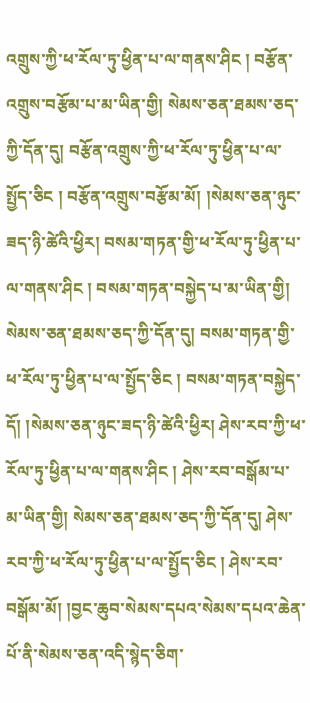འགྲུས་ཀྱི་ཕ་རོལ་ཏུ་ཕྱིན་པ་ལ་གནས་ཤིང ། བརྩོན་འགྲུས་བརྩོམ་པ་མ་ཡིན་གྱི། སེམས་ཅན་ཐམས་ཅད་ཀྱི་དོན་དུ། བརྩོན་འགྲུས་ཀྱི་ཕ་རོལ་ཏུ་ཕྱིན་པ་ལ་སྤྱོད་ཅིང ། བརྩོན་འགྲུས་བརྩོམ་མོ། །སེམས་ཅན་ཉུང་ཟད་ཉི་ཚེའི་ཕྱིར། བསམ་གཏན་གྱི་ཕ་རོལ་ཏུ་ཕྱིན་པ་ལ་གནས་ཤིང ། བསམ་གཏན་བསྐྱེད་པ་མ་ཡིན་གྱི། སེམས་ཅན་ཐམས་ཅད་ཀྱི་དོན་དུ། བསམ་གཏན་གྱི་ཕ་རོལ་ཏུ་ཕྱིན་པ་ལ་སྤྱོད་ཅིང ། བསམ་གཏན་བསྐྱེད་དོ། །སེམས་ཅན་ཉུང་ཟད་ཉི་ཚེའི་ཕྱིར། ཤེས་རབ་ཀྱི་ཕ་རོལ་ཏུ་ཕྱིན་པ་ལ་གནས་ཤིང ། ཤེས་རབ་བསྒོམ་པ་མ་ཡིན་གྱི། སེམས་ཅན་ཐམས་ཅད་ཀྱི་དོན་དུ། ཤེས་རབ་ཀྱི་ཕ་རོལ་ཏུ་ཕྱིན་པ་ལ་སྤྱོད་ཅིང ། ཤེས་རབ་བསྒོམ་མོ། །བྱང་ཆུབ་སེམས་དཔའ་སེམས་དཔའ་ཆེན་པོ་ནི་སེམས་ཅན་འདི་སྙེད་ཅིག་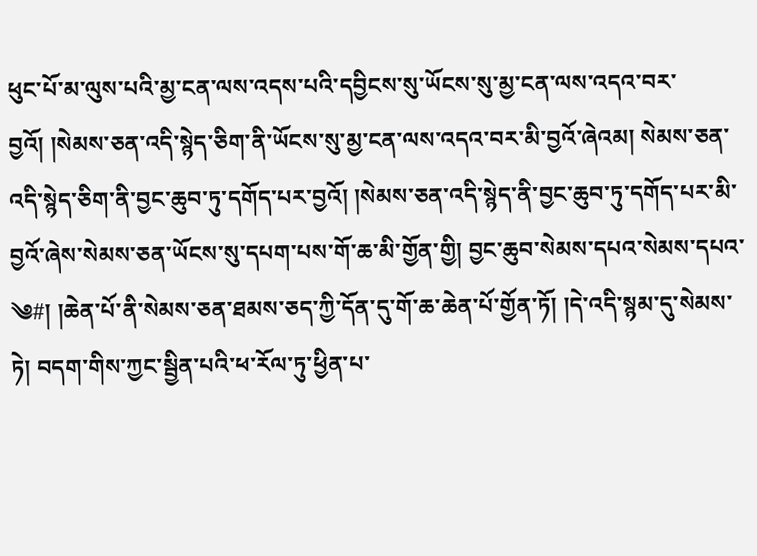ཕུང་པོ་མ་ལུས་པའི་མྱ་ངན་ལས་འདས་པའི་དབྱིངས་སུ་ཡོངས་སུ་མྱ་ངན་ལས་འདའ་བར་བྱའོ། །སེམས་ཅན་འདི་སྙེད་ཅིག་ནི་ཡོངས་སུ་མྱ་ངན་ལས་འདའ་བར་མི་བྱའོ་ཞེའམ། སེམས་ཅན་འདི་སྙེད་ཅིག་ནི་བྱང་ཆུབ་ཏུ་དགོད་པར་བྱའོ། །སེམས་ཅན་འདི་སྙེད་ནི་བྱང་ཆུབ་ཏུ་དགོད་པར་མི་བྱའོ་ཞེས་སེམས་ཅན་ཡོངས་སུ་དཔག་པས་གོ་ཆ་མི་གྱོན་གྱི། བྱང་ཆུབ་སེམས་དཔའ་སེམས་དཔའ་
༄#། །ཆེན་པོ་ནི་སེམས་ཅན་ཐམས་ཅད་ཀྱི་དོན་དུ་གོ་ཆ་ཆེན་པོ་གྱོན་ཏོ། །དེ་འདི་སྙམ་དུ་སེམས་ཏེ། བདག་གིས་ཀྱང་སྦྱིན་པའི་ཕ་རོལ་ཏུ་ཕྱིན་པ་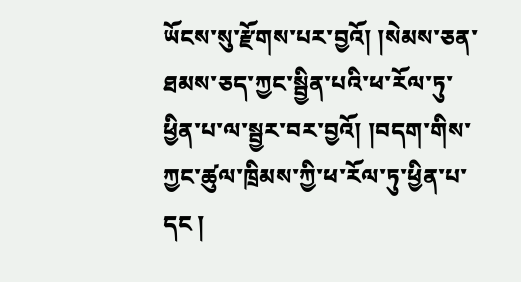ཡོངས་སུ་རྫོགས་པར་བྱའོ། །སེམས་ཅན་ཐམས་ཅད་ཀྱང་སྦྱིན་པའི་ཕ་རོལ་ཏུ་ཕྱིན་པ་ལ་སྦྱར་བར་བྱའོ། །བདག་གིས་ཀྱང་ཚུལ་ཁྲིམས་ཀྱི་ཕ་རོལ་ཏུ་ཕྱིན་པ་དང །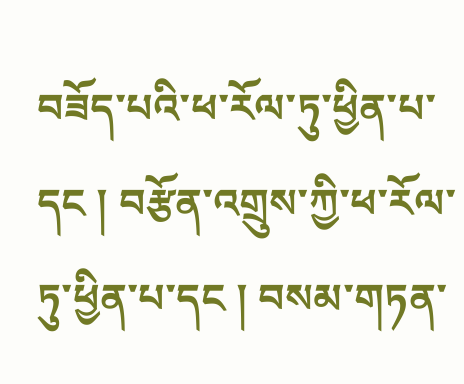བཟོད་པའི་ཕ་རོལ་ཏུ་ཕྱིན་པ་དང ། བརྩོན་འགྲུས་ཀྱི་ཕ་རོལ་ཏུ་ཕྱིན་པ་དང ། བསམ་གཏན་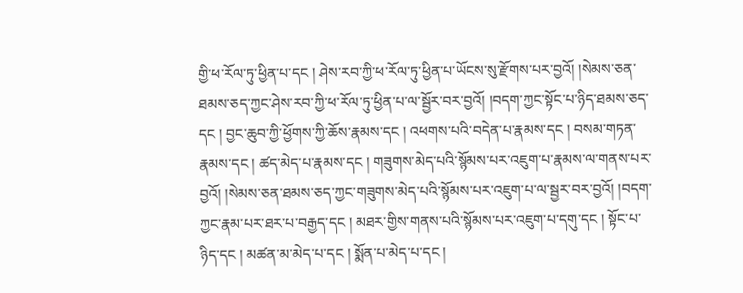གྱི་ཕ་རོལ་ཏུ་ཕྱིན་པ་དང ། ཤེས་རབ་ཀྱི་ཕ་རོལ་ཏུ་ཕྱིན་པ་ཡོངས་སུ་རྫོགས་པར་བྱའོ། །སེམས་ཅན་ཐམས་ཅད་ཀྱང་ཤེས་རབ་ཀྱི་ཕ་རོལ་ཏུ་ཕྱིན་པ་ལ་སྦྱོར་བར་བྱའོ། །བདག་ཀྱང་སྟོང་པ་ཉིད་ཐམས་ཅད་དང ། བྱང་ཆུབ་ཀྱི་ཕྱོགས་ཀྱི་ཆོས་རྣམས་དང ། འཕགས་པའི་བདེན་པ་རྣམས་དང ། བསམ་གཏན་རྣམས་དང ། ཚད་མེད་པ་རྣམས་དང ། གཟུགས་མེད་པའི་སྙོམས་པར་འཇུག་པ་རྣམས་ལ་གནས་པར་བྱའོ། །སེམས་ཅན་ཐམས་ཅད་ཀྱང་གཟུགས་མེད་པའི་སྙོམས་པར་འཇུག་པ་ལ་སྦྱར་བར་བྱའོ། །བདག་ཀྱང་རྣམ་པར་ཐར་པ་བརྒྱད་དང ། མཐར་གྱིས་གནས་པའི་སྙོམས་པར་འཇུག་པ་དགུ་དང ། སྟོང་པ་ཉིད་དང ། མཚན་མ་མེད་པ་དང ། སྨོན་པ་མེད་པ་དང །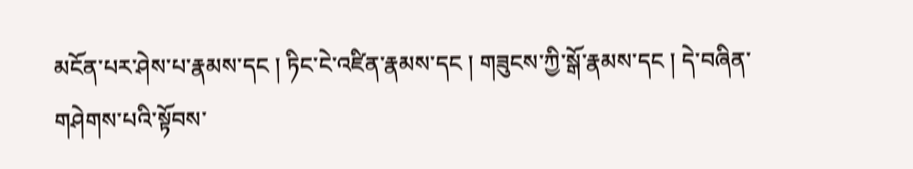མངོན་པར་ཤེས་པ་རྣམས་དང ། ཏིང་ངེ་འཛིན་རྣམས་དང ། གཟུངས་ཀྱི་སྒོ་རྣམས་དང ། དེ་བཞིན་གཤེགས་པའི་སྟོབས་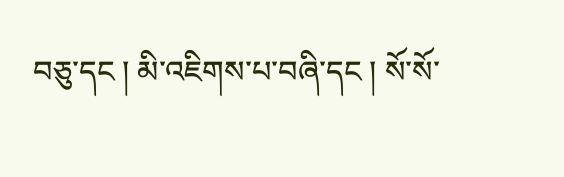བཅུ་དང ། མི་འཇིགས་པ་བཞི་དང ། སོ་སོ་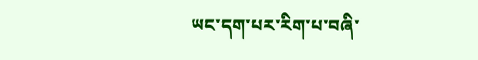ཡང་དག་པར་རིག་པ་བཞི་